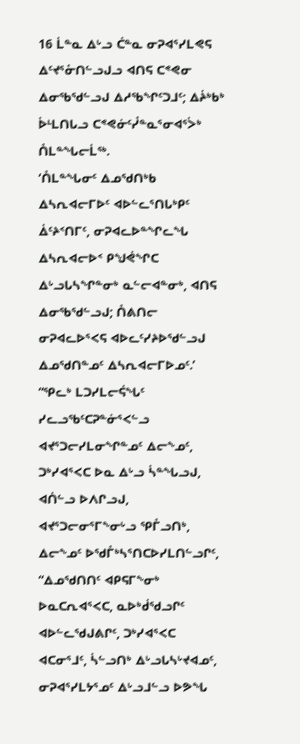16 ᒫᓐᓇ ᐃᒡᓗ ᑖᓐᓇ ᓂᕈᐊᕐᓯᒪᕙᕋ ᐃᑦᔪᕐᓁᑎᓪᓗᒍᓗ ᐊᑎᕋ ᑕᕝᕙᓂ ᐃᓂᖃᖁᓪᓗᒍ ᐃᓱᖃᖏᑦᑐᒧᑦ; ᐃᔩᒃᑲᒃ ᐆᒻᒪᑎᒐᓗ ᑕᕝᕙᓃᑦᓮᓐᓇᕐᓂᐊᕐᐴᒃ ᑍᒪᓐᖓᓕᒫᖅ.
‘ᑍᒪᓐᖓᓂᑦ ᐃᓄᖁᑎᒃᑲ ᐃᓴᕆᐊᓕᒥᐅᑦ ᐊᐅᓪᓚᕐᑎᒐᒃᑭᑦ ᐄᑦᔨᑉᑎᒥᑦ, ᓂᕈᐊᓚᐅᓐᖏᓚᖓ ᐃᓴᕆᐊᓕᐅᑉ ᑭᖑᕚᖏᑕ ᐃᒡᓗᒐᓴᖏᓐᓂᒃ ᓇᓪᓕᐊᓐᓂᒃ, ᐊᑎᕋ ᐃᓂᖃᖁᓪᓗᒍ; ᑍᕕᑎᓕ ᓂᕈᐊᓚᐅᕐᐸᕋ ᐊᐅᓚᑦᓯᔨᐅᖁᓪᓗᒍ ᐃᓄᖁᑎᓐᓄᑦ ᐃᓴᕆᐊᓕᒥᐅᓄᑦ.’
“ᕿᓚᒃ ᒪᑐᓯᒪᓕᕌᖓᑦ ᓯᓚᓗᖃᑦᑕᕈᓐᓃᕐᐸᓪᓗ ᐊᔪᕐᑐᓕᓯᒪᓂᖏᓐᓄᑦ ᐃᓕᖕᓄᑦ, ᑐᒃᓯᐊᕐᐸᑕ ᐅᓇ ᐃᒡᓗ ᓵᓐᖓᓗᒍ, ᐊᑏᓪᓗ ᐅᐱᒋᓗᒍ, ᐊᔪᕐᑐᓕᓂᕐᒥᖕᓂᒡᓗ ᕿᒤᓗᑎᒃ, ᐃᓕᖕᓄᑦ ᐅᖁᒤᒃᓴᕐᑎᑕᐅᓯᒪᑎᓪᓗᒋᑦ,
“ᐃᓄᖁᑎᑎᑦ ᐊᑭᕋᒥᖕᓂᒃ ᐅᓇᑕᕆᐊᕐᐸᑕ, ᓇᐅᒃᑰᖁᓗᒋᑦ ᐊᐅᓪᓚᖁᒍᕕᒋᑦ, ᑐᒃᓯᐊᕐᐸᑕ ᐊᑕᓂᕐᒧᑦ, ᓵᓪᓗᑎᒃ ᐃᒡᓗᒐᓴᒡᔪᐊᓄᑦ, ᓂᕈᐊᕐᓯᒪᔭᕐᓄᑦ ᐃᒡᓗᒧᓪᓗ ᐅᕗᖓ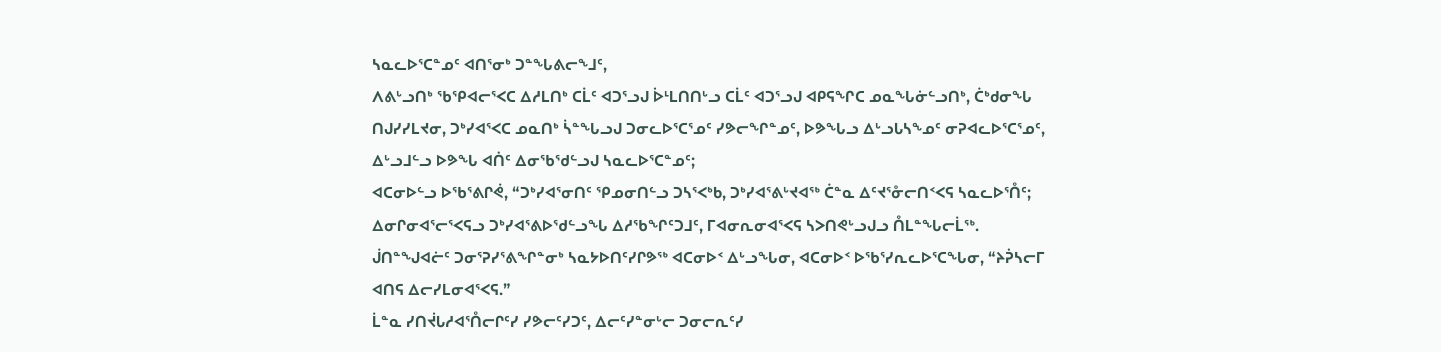ᓴᓇᓚᐅᕐᑕᓐᓄᑦ ᐊᑎᕐᓂᒃ ᑐᓐᖓᕕᓕᖕᒧᑦ,
ᐱᕕᒡᓗᑎᒃ ᖃᕿᐊᓕᕐᐸᑕ ᐃᓱᒪᑎᒃ ᑕᒫᑦ ᐊᑐᕐᓗᒍ ᐆᒻᒪᑎᑎᒡᓗ ᑕᒫᑦ ᐊᑐᕐᓗᒍ ᐊᑭᕋᖏᑕ ᓄᓇᖓᓃᓪᓗᑎᒃ, ᑖᒃᑯᓂᖓ ᑎᒍᓯᓯᒪᔪᓂ, ᑐᒃᓯᐊᕐᐸᑕ ᓄᓇᑎᒃ ᓵᓐᖓᓗᒍ ᑐᓂᓚᐅᕐᑕᕐᓄᑦ ᓯᕗᓕᖏᓐᓄᑦ, ᐅᕗᖓᓗ ᐃᒡᓗᒐᓴᖕᓄᑦ ᓂᕈᐊᓚᐅᕐᑕᕐᓄᑦ, ᐃᒡᓗᒧᓪᓗ ᐅᕗᖓ ᐊᑏᑦ ᐃᓂᖃᖁᓪᓗᒍ ᓴᓇᓚᐅᕐᑕᓐᓄᑦ;
ᐊᑕᓂᐅᓪᓗ ᐅᖃᕐᕕᒋᕚ, “ᑐᒃᓯᐊᕐᓂᑎᑦ ᕿᓄᓂᑎᓪᓗ ᑐᓴᕐᐸᒃᑲ, ᑐᒃᓯᐊᕐᕕᒡᔪᐊᖅ ᑖᓐᓇ ᐃᑦᔪᕐᓁᓕᑎᑉᐸᕋ ᓴᓇᓚᐅᕐᑍᑦ; ᐃᓂᒋᓂᐊᕐᓕᕐᐸᕋᓗ ᑐᒃᓯᐊᕐᕕᐅᖁᓪᓗᖓ ᐃᓱᖃᖏᑦᑐᒧᑦ, ᒥᐊᓂᕆᓂᐊᕐᐸᕋ ᓴᐳᑎᕙᒡᓗᒍᓗ ᑍᒪᓐᖓᓕᒫᖅ.
ᒎᑎᓐᖑᐊᓖᑦ ᑐᓂᕐᕈᓯᕐᕕᖏᓐᓂᒃ ᓴᓇᔭᐅᑎᑦᓯᒋᕗᖅ ᐊᑕᓂᐅᑉ ᐃᒡᓗᖓᓂ, ᐊᑕᓂᐅᑉ ᐅᖃᕐᓯᕆᓚᐅᕐᑕᖓᓂ, “ᔨᕉᓴᓕᒥ ᐊᑎᕋ ᐃᓕᓯᒪᓂᐊᕐᐸᕋ.”
ᒫᓐᓇ ᓯᑎᔫᒐᓱᐊᕐᑍᓕᒋᑦᓯ ᓯᕗᓕᑦᓯᑐᑦ, ᐃᓕᑦᓯᓐᓂᒡᓕ ᑐᓂᓕᕆᑦᓯ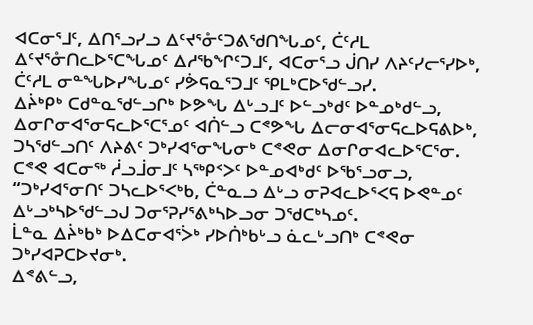ᐊᑕᓂᕐᒧᑦ, ᐃᑎᕐᓗᓯᓗ ᐃᑦᔪᕐᓁᑦᑐᕕᖁᑎᖓᓄᑦ, ᑖᑦᓱᒪ ᐃᑦᔪᕐᓁᑎᓚᐅᕐᑕᖓᓄᑦ ᐃᓱᖃᖏᑦᑐᒧᑦ, ᐊᑕᓂᕐᓗ ᒎᑎᓯ ᐱᔨᑦᓯᓕᕐᓯᐅᒃ, ᑖᑦᓱᒪ ᓂᓐᖓᐅᓯᖓᓄᑦ ᓯᕘᕋᓇᕐᑐᒧᑦ ᕿᒪᒃᑕᐅᖁᓪᓗᓯ.
ᐃᔩᒃᑭᒃ ᑕᑯᓐᓇᖁᓪᓗᒋᒃ ᐅᕗᖓ ᐃᒡᓗᒧᑦ ᐅᓪᓗᒃᑯᑦ ᐅᓐᓄᒃᑯᓪᓗ, ᐃᓂᒋᓂᐊᕐᓂᕋᓚᐅᕐᑕᕐᓄᑦ ᐊᑏᓪᓗ ᑕᕝᕗᖓ ᐃᓕᓂᐊᕐᓂᕋᓚᐅᕋᕕᐅᒃ, ᑐᓴᖁᓪᓗᑎᑦ ᐱᔨᕕᑦ ᑐᒃᓯᐊᕐᓂᖓᓂᒃ ᑕᕝᕙᓂ ᐃᓂᒋᓂᐊᓚᐅᕐᑕᕐᓂ.
ᑕᕝᕙ ᐊᑕᓂᖅ ᓲᓗᒨᓂᒧᑦ ᓴᖅᑭᑉᐳᑦ ᐅᓐᓄᐊᒃᑯᑦ ᐅᖃᕐᓗᓂᓗ, “ᑐᒃᓯᐊᕐᓂᑎᑦ ᑐᓴᓚᐅᕐᐸᒃᑲ, ᑖᓐᓇᓗ ᐃᒡᓗ ᓂᕈᐊᓚᐅᕐᐸᕋ ᐅᕙᓐᓄᑦ ᐃᒡᓗᒃᓴᐅᖁᓪᓗᒍ ᑐᓂᕐᕈᓯᕐᕕᒃᓴᐅᓗᓂ ᑐᖁᑕᒃᓴᓄᑦ.
ᒫᓐᓇ ᐃᔩᒃᑲᒃ ᐅᐃᑕᓂᐊᕐᐴᒃ ᓯᐅᑏᒃᑲᒡᓗ ᓈᓚᒡᓗᑎᒃ ᑕᕝᕙᓂ ᑐᒃᓯᐊᕈᑕᐅᔪᓂᒃ.
ᐃᕝᕕᓪᓗ,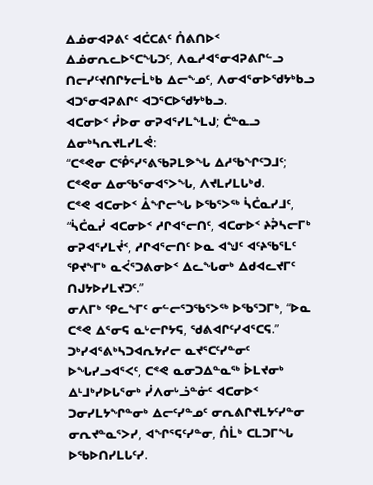ᐃᓅᓂᐊᕈᕕᑦ ᐊᑖᑕᕕᑦ ᑍᕕᑎᐅᑉ ᐃᓅᓂᕆᓚᐅᕐᑕᖓᑐᑦ, ᐱᓇᓱᐊᕐᓂᐊᕈᕕᒋᓪᓗ ᑎᓕᓯᑦᔪᑎᒋᔭᓕᒫᒃᑲ ᐃᓕᖕᓄᑦ, ᐱᓂᐊᕐᓂᐅᖁᔭᒃᑲᓗ ᐊᑐᕐᓂᐊᕈᕕᒋᑦ ᐊᑐᕐᑕᐅᖁᔭᒃᑲᓗ.
ᐊᑕᓂᐅᑉ ᓮᐅᓂ ᓂᕈᐊᕐᓯᒪᖕᒪᒍ; ᑖᓐᓇᓗ ᐃᓂᒃᓴᕆᔪᒪᓯᒪᕚ:
“ᑕᕝᕙᓂ ᑕᕾᕐᓯᕐᕕᖃᕈᒪᕗᖓ ᐃᓱᖃᖏᑦᑐᒧᑦ; ᑕᕝᕙᓂ ᐃᓂᖃᕐᓂᐊᕐᐳᖓ, ᐱᔪᒪᓯᒪᒐᒃᑯ.
ᑕᕝᕙ ᐊᑕᓂᐅᑉ ᐂᖏᓕᖓ ᐅᖃᕐᐳᖅ ᓵᑖᓇᓯᒧᑦ, “ᓵᑖᓇᓰ ᐊᑕᓂᐅᑉ ᓱᒋᐊᕐᓕᑎᑦ, ᐊᑕᓂᐅᑉ ᔨᕉᓴᓕᒥᒃ ᓂᕈᐊᕐᓯᒪᔫᑉ, ᓱᒋᐊᕐᓕᑎᑦ ᐅᓇ ᐊᖑᑦ ᐊᑦᔨᖃᕐᒪᑦ ᕿᔪᖕᒥᒃ ᓇᐹᕐᑐᕕᓂᐅᑉ ᐃᓚᖓᓂᒃ ᐃᑯᐊᓚᔪᒥᑦ ᑎᒍᔭᐅᓯᒪᔪᑐᑦ.”
ᓂᐱᒥᒃ ᕿᓚᖕᒥᑦ ᓂᓪᓕᕐᑐᖃᕐᐳᖅ ᐅᖃᕐᑐᒥᒃ, “ᐅᓇ ᑕᕝᕙ ᐃᕐᓂᕋ ᓇᒡᓕᒋᔭᕋ, ᖁᕕᐊᒋᑦᓯᐊᕐᑕᕋ.”
ᑐᒃᓯᐊᕐᕕᒃᓴᑐᐊᕆᔭᓯᓕ ᓇᔪᕐᑕᑦᓯᓐᓂᑦ ᐅᖓᓯᓗᐊᕐᐸᑦ, ᑕᕝᕙ ᓇᓂᑐᐃᓐᓇᖅ ᐆᒪᔪᓂᒃ ᐃᒻᒧᒃᓯᐅᒐᕐᓂᒃ ᓰᐱᓂᒡᓘᓐᓃᑦ ᐊᑕᓂᐅᑉ ᑐᓂᓯᒪᔭᖏᓐᓂᒃ ᐃᓕᑦᓯᓐᓄᑦ ᓂᕆᕕᒋᔪᒪᔭᑦᓯᓐᓂ ᓂᕆᔪᓐᓇᕐᐳᓯ, ᐊᖏᕐᕋᑦᓯᓐᓂ, ᑍᒫᒃ ᑕᒪᑐᒥᖓ ᐅᖃᐅᑎᓯᒪᒐᑦᓯ.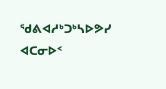ᖁᕕᐊᓱᒃᑐᒃᓴᐅᕗᓯ ᐊᑕᓂᐅᑉ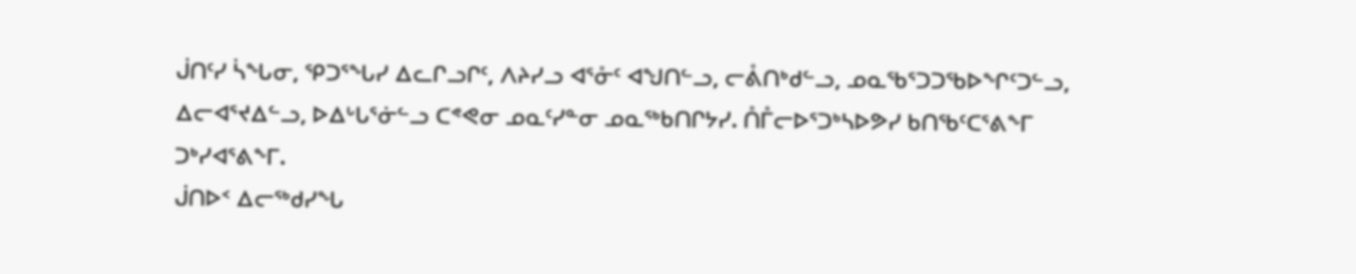ᒎᑎᑦᓯ ᓵᖓᓂ, ᕿᑐᕐᖓᓯ ᐃᓚᒋᓗᒋᑦ, ᐱᔨᓯᓗ ᐊᕐᓁᑦ ᐊᖑᑎᓪᓗ, ᓕᕔᑎᒃᑯᓪᓗ, ᓄᓇᖃᕐᑐᑐᖃᐅᖏᑦᑐᓪᓗ, ᐃᓕᐊᕐᔪᐃᓪᓗ, ᐅᐃᒡᒐᕐᓃᓪᓗ ᑕᕝᕙᓂ ᓄᓇᑦᓯᓐᓂ ᓄᓇᖅᑲᑎᒋᔭᓯ. ᑍᒤᓕᐅᕐᑐᒃᓴᐅᕗᓯ ᑲᑎᖃᑦᑕᕐᕕᖕᒥ ᑐᒃᓯᐊᕐᕕᖕᒥ.
ᒎᑎᐅᑉ ᐃᓕᖅᑯᓯᖓ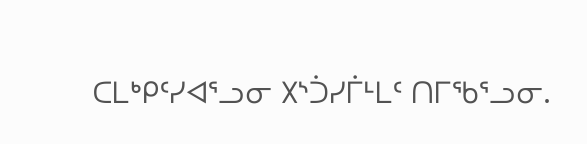ᑕᒪᒃᑭᑦᓯᐊᕐᓗᓂ ᙭ᔅᑑᓯᒦᒻᒪᑦ ᑎᒥᖃᕐᓗᓂ.